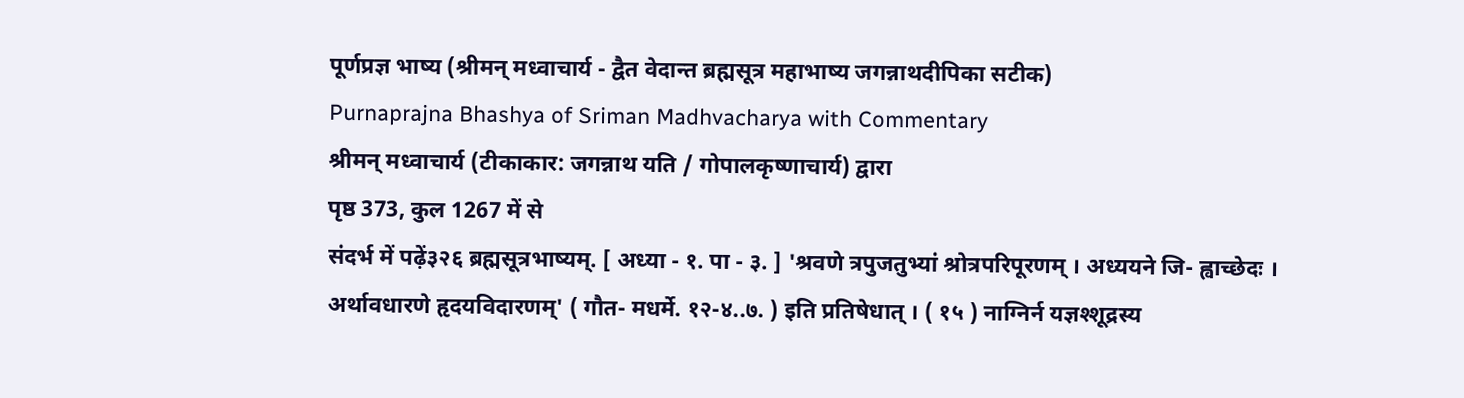पूर्णप्रज्ञ भाष्य (श्रीमन् मध्वाचार्य - द्वैत वेदान्त ब्रह्मसूत्र महाभाष्य जगन्नाथदीपिका सटीक)
Purnaprajna Bhashya of Sriman Madhvacharya with Commentary
श्रीमन् मध्वाचार्य (टीकाकार: जगन्नाथ यति / गोपालकृष्णाचार्य) द्वारा
पृष्ठ 373, कुल 1267 में से
संदर्भ में पढ़ें३२६ ब्रह्मसूत्रभाष्यम्. [ अध्या - १. पा - ३. ] 'श्रवणे त्रपुजतुभ्यां श्रोत्रपरिपूरणम् । अध्ययने जि- ह्वाच्छेदः । अर्थावधारणे हृदयविदारणम्' ( गौत- मधर्मे. १२-४..७. ) इति प्रतिषेधात् । ( १५ ) नाग्निर्न यज्ञश्शूद्रस्य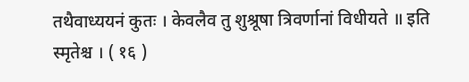तथैवाध्ययनं कुतः । केवलैव तु शुश्रूषा त्रिवर्णानां विधीयते ॥ इति स्मृतेश्च । ( १६ )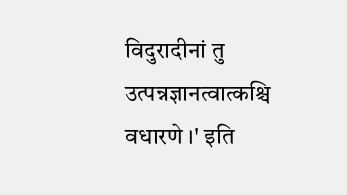विदुरादीनां तु उत्पन्नज्ञानत्वात्कश्चि वधारणे ।' इति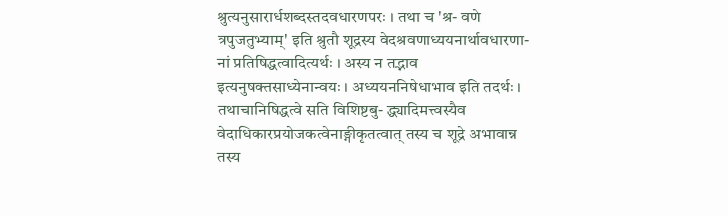श्रुत्यनुसारार्धशब्दस्तदवधारणपरः । तथा च 'श्र- वणे त्रपुजतुभ्याम्' इति श्रुतौ शूद्रस्य वेदश्रवणाध्ययनार्थावधारणा- नां प्रतिषिद्धत्वादित्यर्थः । अस्य न तद्भाव इत्यनुषक्तसाध्येनान्वयः । अध्ययननिषेधाभाव इति तदर्थः । तथाचानिषिद्धत्वे सति विशिष्टबु- द्ध्यादिमत्त्वस्यैव वेदाधिकारप्रयोजकत्वेनाङ्गीकृतत्वात् तस्य च शूद्रे अभावान्न तस्य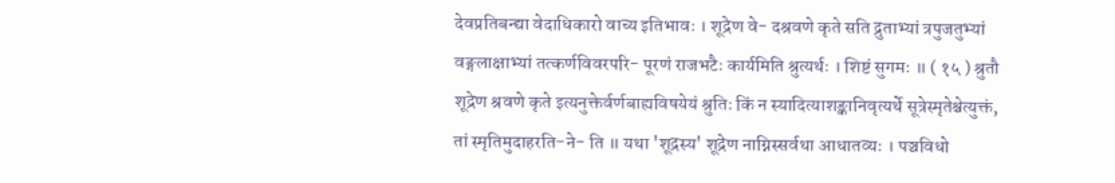देवप्रतिबन्द्या वेदाधिकारो वाच्य इतिभावः । शूद्रेण वे- दश्रवणे कृते सति द्रुताभ्यां त्रपुजतुभ्यां वङ्गलाक्षाभ्यां तत्कर्णविवरपरि- पूरणं राजभटैः कार्यमिति श्रुत्यर्थः । शिष्टं सुगमः ॥ ( १५ ) श्रुतौ शूद्रेण श्रवणे कृते इत्यनुक्तेर्वर्णबाह्यविषयेयं श्रुतिः किं न स्यादित्याशङ्कानिवृत्यर्थे सूत्रेस्मृतेश्चेत्युक्तं, तां स्मृतिमुदाहरति-ने- ति ॥ यथा 'शूद्रस्य' शूद्रेण नाग्निस्सर्वथा आधातव्यः । पञ्चविधो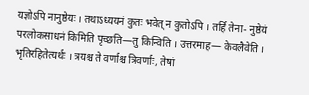यज्ञोऽपि नानुष्ठेयः । तथाऽध्ययनं कुतः भवेत् न कुतोऽपि । तर्हि तेना- नुष्ठेयं परलोकसाधनं किमिति पृच्छति—तु किन्विति । उत्तरमाह— केवलैवेति । भृतिरहितेत्यर्थः । त्रयश्च ते वर्णाश्च त्रिवर्णाः, तेषां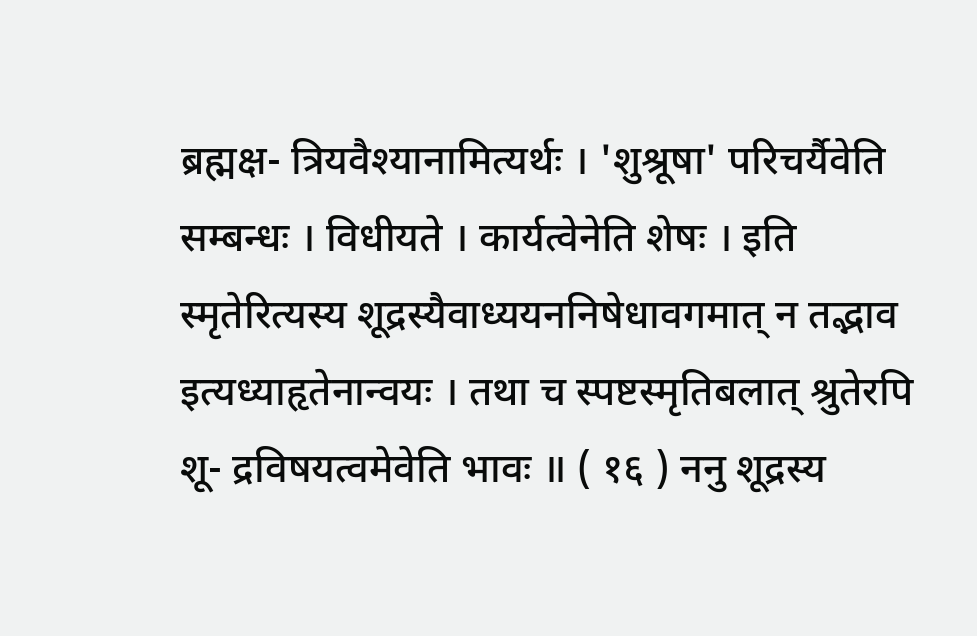ब्रह्मक्ष- त्रियवैश्यानामित्यर्थः । 'शुश्रूषा' परिचर्यैवेति सम्बन्धः । विधीयते । कार्यत्वेनेति शेषः । इति स्मृतेरित्यस्य शूद्रस्यैवाध्ययननिषेधावगमात् न तद्भाव इत्यध्याहृतेनान्वयः । तथा च स्पष्टस्मृतिबलात् श्रुतेरपि शू- द्रविषयत्वमेवेति भावः ॥ ( १६ ) ननु शूद्रस्य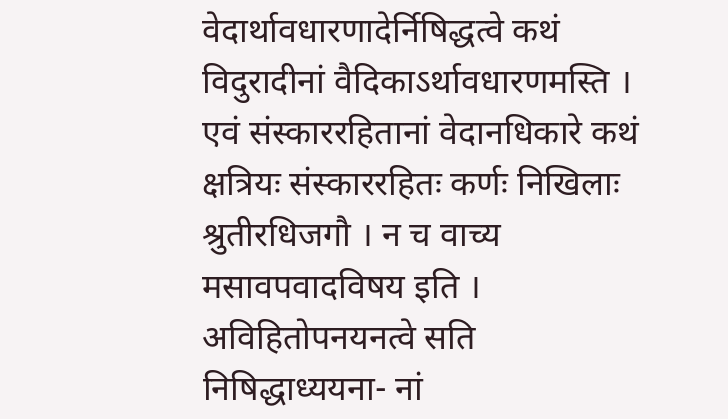वेदार्थावधारणादेर्निषिद्धत्वे कथं विदुरादीनां वैदिकाऽर्थावधारणमस्ति । एवं संस्काररहितानां वेदानधिकारे कथं क्षत्रियः संस्काररहितः कर्णः निखिलाः श्रुतीरधिजगौ । न च वाच्य मसावपवादविषय इति । अविहितोपनयनत्वे सति निषिद्धाध्ययना- नां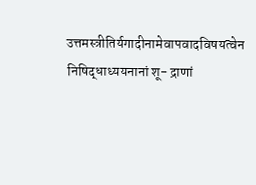उत्तमस्त्रीतिर्यगादीनामेवापवादविषयत्वेन निषिद्धाध्ययनानां शू- द्राणां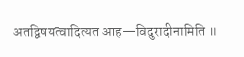अतद्विषयत्वादित्यत आह—विदुरादीनामिति ॥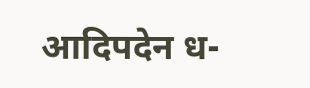आदिपदेन ध-